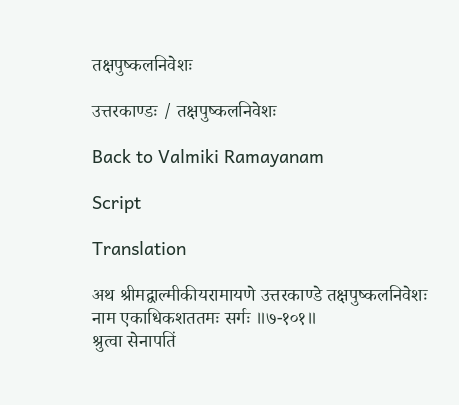तक्षपुष्कलनिवेशः

उत्तरकाण्डः / तक्षपुष्कलनिवेशः

Back to Valmiki Ramayanam

Script

Translation

अथ श्रीमद्वाल्मीकीयरामायणे उत्तरकाण्डे तक्षपुष्कलनिवेशः नाम एकाधिकशततमः सर्गः ॥७-१०१॥
श्रुत्वा सेनापतिं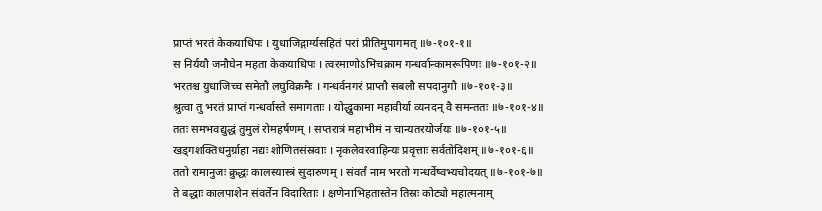प्राप्तं भरतं केकयाधिपः । युधाजिद्गार्ग्यसहितं परां प्रीतिमुपागमत् ॥७-१०१-१॥
स निर्ययौ जनौघेन महता केकयाधिपः । त्वरमाणोऽभिचक्राम गन्धर्वान्कामरूपिणः ॥७-१०१-२॥
भरतश्च युधाजिच्च समेतौ लघुविक्रमैः । गन्धर्वनगरं प्राप्तौ सबलौ सपदानुगौ ॥७-१०१-३॥
श्रुत्वा तु भरतं प्राप्तं गन्धर्वास्ते समागताः । योद्धुकामा महावीर्या व्यनदन् वै समन्ततः ॥७-१०१-४॥
ततः समभवद्युद्धं तुमुलं रोमहर्षणम् । सप्तरात्रं महाभीमं न चान्यतरयोर्जयः ॥७-१०१-५॥
खड्गशक्तिधनुर्ग्राहा नद्यः शोणितसंस्रवाः । नृकलेवरवाहिन्यः प्रवृत्ताः सर्वतोदिशम् ॥७-१०१-६॥
ततो रामानुजः क्रुद्धः कालस्यास्त्रं सुदारुणम् । संवर्तं नाम भरतो गन्धर्वेष्वभ्यचोदयत् ॥७-१०१-७॥
ते बद्धाः कालपाशेन संवर्तेन विदारिताः । क्षणेनाभिहतास्तेन तिस्रः कोट्यो महात्मनाम्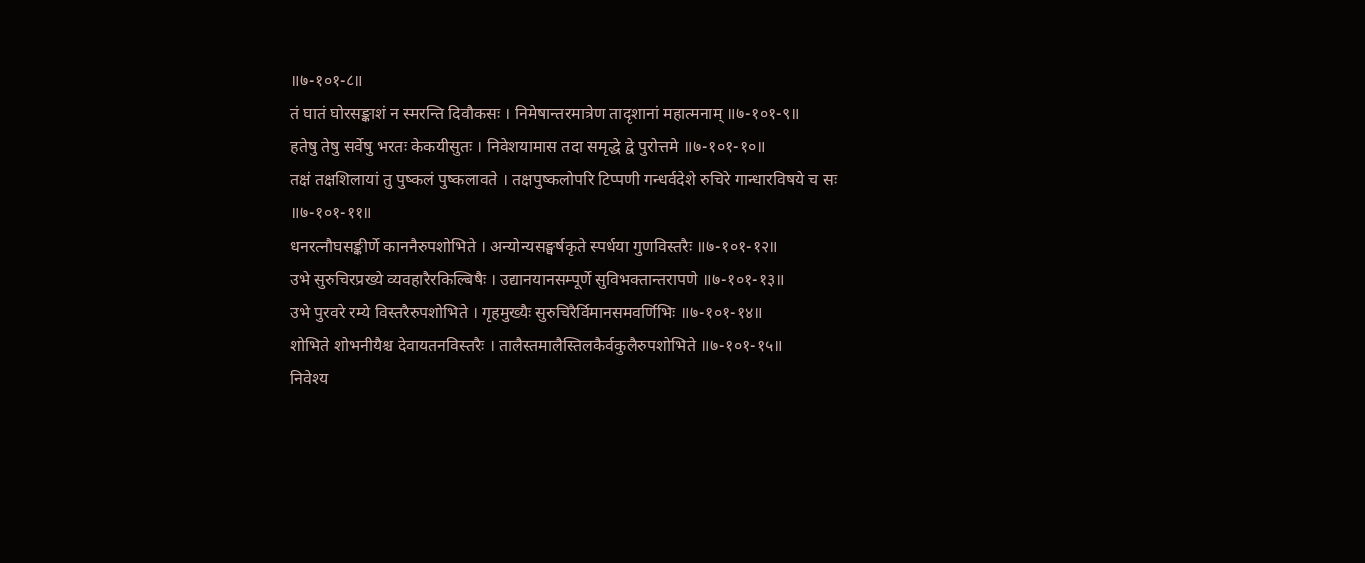॥७-१०१-८॥
तं घातं घोरसङ्काशं न स्मरन्ति दिवौकसः । निमेषान्तरमात्रेण तादृशानां महात्मनाम् ॥७-१०१-९॥
हतेषु तेषु सर्वेषु भरतः केकयीसुतः । निवेशयामास तदा समृद्धे द्वे पुरोत्तमे ॥७-१०१-१०॥
तक्षं तक्षशिलायां तु पुष्कलं पुष्कलावते । तक्षपुष्कलोपरि टिप्पणी गन्धर्वदेशे रुचिरे गान्धारविषये च सः ॥७-१०१-११॥
धनरत्नौघसङ्कीर्णे काननैरुपशोभिते । अन्योन्यसङ्घर्षकृते स्पर्धया गुणविस्तरैः ॥७-१०१-१२॥
उभे सुरुचिरप्रख्ये व्यवहारैरकिल्बिषैः । उद्यानयानसम्पूर्णे सुविभक्तान्तरापणे ॥७-१०१-१३॥
उभे पुरवरे रम्ये विस्तरैरुपशोभिते । गृहमुख्यैः सुरुचिरैर्विमानसमवर्णिभिः ॥७-१०१-१४॥
शोभिते शोभनीयैश्च देवायतनविस्तरैः । तालैस्तमालैस्तिलकैर्वकुलैरुपशोभिते ॥७-१०१-१५॥
निवेश्य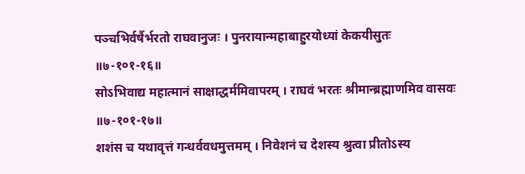पञ्चभिर्वर्षैर्भरतो राघवानुजः । पुनरायान्महाबाहुरयोध्यां केकयीसुतः ॥७-१०१-१६॥
सोऽभिवाद्य महात्मानं साक्षाद्धर्ममिवापरम् । राघवं भरतः श्रीमान्ब्रह्माणमिव वासवः ॥७-१०१-१७॥
शशंस च यथावृत्तं गन्धर्ववधमुत्तमम् । निवेशनं च देशस्य श्रुत्वा प्रीतोऽस्य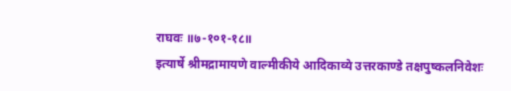राघवः ॥७-१०१-१८॥
इत्यार्षे श्रीमद्रामायणे वाल्मीकीये आदिकाव्ये उत्तरकाण्डे तक्षपुष्कलनिवेशः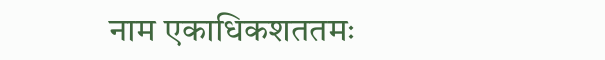नाम एकाधिकशततमः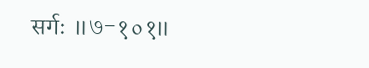सर्गः ॥७-१०१॥